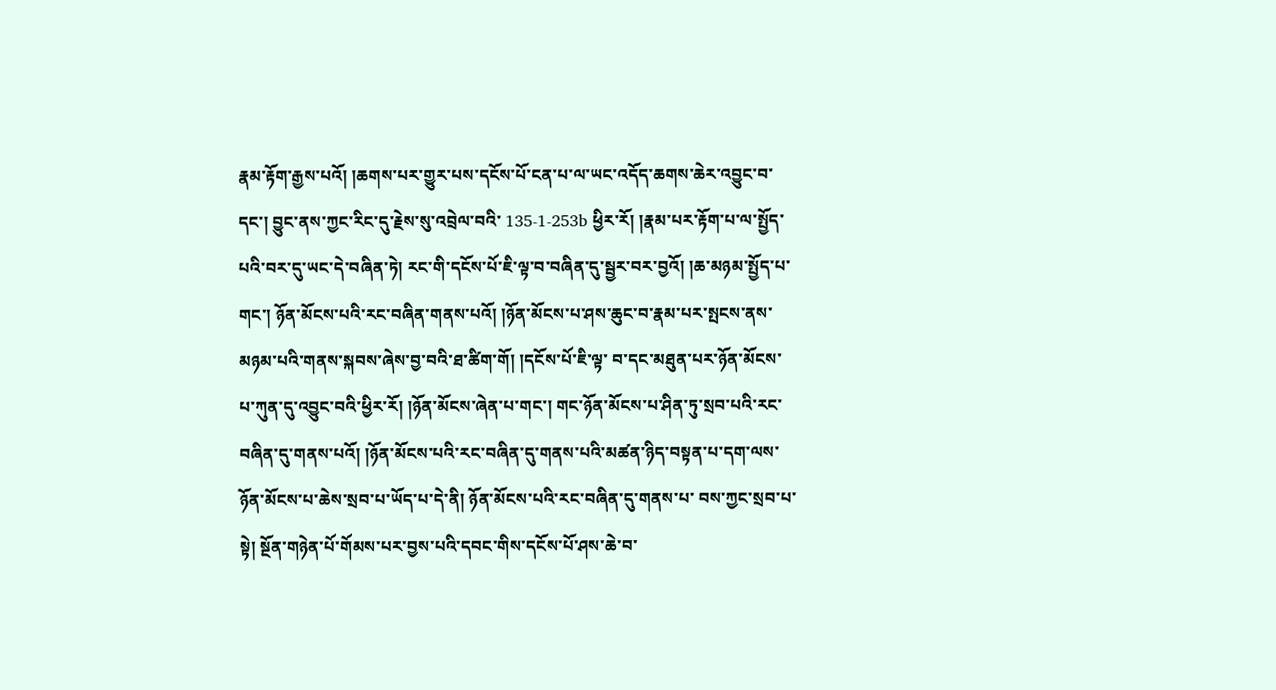རྣམ་རྟོག་རྒྱས་པའོ། །ཆགས་པར་གྱུར་པས་དངོས་པོ་ངན་པ་ལ་ཡང་འདོད་ཆགས་ཆེར་འབྱུང་བ་དང་། བྱུང་ནས་ཀྱང་རིང་དུ་རྗེས་སུ་འབྲེལ་བའི་ 135-1-253b ཕྱིར་རོ། །རྣམ་པར་རྟོག་པ་ལ་སྤྱོད་པའི་བར་དུ་ཡང་དེ་བཞིན་ཏེ། རང་གི་དངོས་པོ་ཇི་ལྟ་བ་བཞིན་དུ་སྦྱར་བར་བྱའོ། །ཆ་མཉམ་སྤྱོད་པ་གང་། ཉོན་མོངས་པའི་རང་བཞིན་གནས་པའོ། །ཉོན་མོངས་པ་ཤས་ཆུང་བ་རྣམ་པར་སྤངས་ནས་མཉམ་པའི་གནས་སྐབས་ཞེས་བྱ་བའི་ཐ་ཚིག་གོ། །དངོས་པོ་ཇི་ལྟ་ བ་དང་མཐུན་པར་ཉོན་མོངས་པ་ཀུན་དུ་འབྱུང་བའི་ཕྱིར་རོ། །ཉོན་མོངས་ཞེན་པ་གང་། གང་ཉོན་མོངས་པ་ཤིན་ཏུ་སྲབ་པའི་རང་བཞིན་དུ་གནས་པའོ། །ཉོན་མོངས་པའི་རང་བཞིན་དུ་གནས་པའི་མཚན་ཉིད་བསྟན་པ་དག་ལས་ཉོན་མོངས་པ་ཆེས་སྲབ་པ་ཡོད་པ་དེ་ནི། ཉོན་མོངས་པའི་རང་བཞིན་དུ་གནས་པ་ བས་ཀྱང་སྲབ་པ་སྟེ། སྔོན་གཉེན་པོ་གོམས་པར་བྱས་པའི་དབང་གིས་དངོས་པོ་ཤས་ཆེ་བ་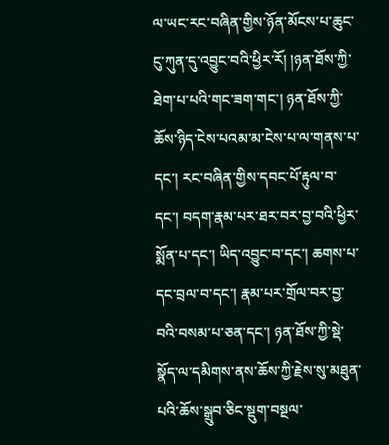ལ་ཡང་རང་བཞིན་གྱིས་ཉོན་མོངས་པ་ཆུང་ངུ་ཀུན་དུ་འབྱུང་བའི་ཕྱིར་རོ། །ཉན་ཐོས་ཀྱི་ཐེག་པ་པའི་གང་ཟག་གང་། ཉན་ཐོས་ཀྱི་ཆོས་ཉིད་ངེས་པའམ་མ་ངེས་པ་ལ་གནས་པ་དང་། རང་བཞིན་གྱིས་དབང་པོ་རྟུལ་བ་ དང་། བདག་རྣམ་པར་ཐར་བར་བྱ་བའི་ཕྱིར་སྨོན་པ་དང་། ཡིད་འབྱུང་བ་དང་། ཆགས་པ་དང་བྲལ་བ་དང་། རྣམ་པར་གྲོལ་བར་བྱ་བའི་བསམ་པ་ཅན་དང་། ཉན་ཐོས་ཀྱི་སྡེ་སྣོད་ལ་དམིགས་ནས་ཆོས་ཀྱི་རྗེས་སུ་མཐུན་པའི་ཆོས་སྒྲུབ་ཅིང་སྡུག་བསྔལ་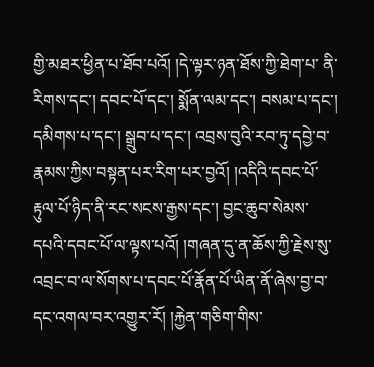གྱི་མཐར་ཕྱིན་པ་ཐོབ་པའོ། །དེ་ལྟར་ཉན་ཐོས་ཀྱི་ཐེག་པ་ ནི་རིགས་དང་། དབང་པོ་དང་། སྨོན་ལམ་དང་། བསམ་པ་དང་། དམིགས་པ་དང་། སྒྲུབ་པ་དང་། འབྲས་བུའི་རབ་ཏུ་དབྱེ་བ་རྣམས་ཀྱིས་བསྟན་པར་རིག་པར་བྱའོ། །འདིའི་དབང་པོ་རྟུལ་པོ་ཉིད་ནི་རང་སངས་རྒྱས་དང་། བྱང་ཆུབ་སེམས་དཔའི་དབང་པོ་ལ་ལྟས་པའོ། །གཞན་དུ་ན་ཆོས་ཀྱི་རྗེས་སུ་ འབྲང་བ་ལ་སོགས་པ་དབང་པོ་རྣོན་པོ་ཡིན་ནོ་ཞེས་བྱ་བ་དང་འགལ་བར་འགྱུར་རོ། །རྐྱེན་གཅིག་གིས་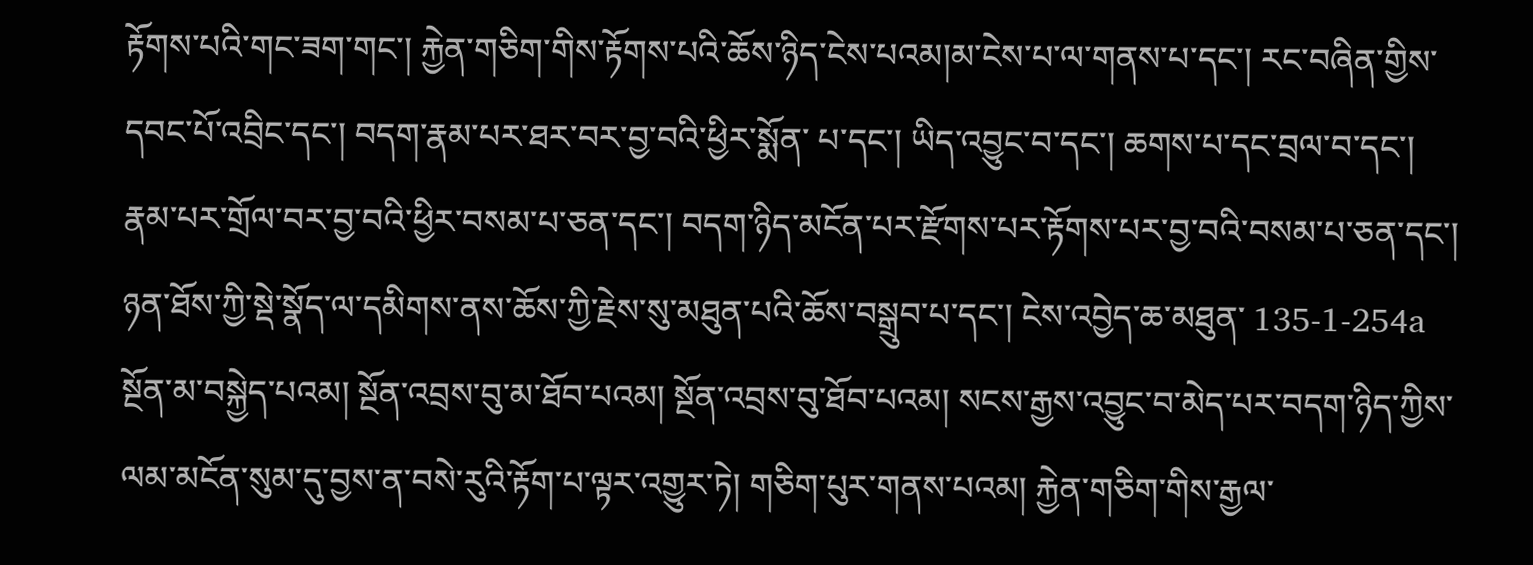རྟོགས་པའི་གང་ཟག་གང་། རྐྱེན་གཅིག་གིས་རྟོགས་པའི་ཆོས་ཉིད་ངེས་པའམ།མ་ངེས་པ་ལ་གནས་པ་དང་། རང་བཞིན་གྱིས་དབང་པོ་འབྲིང་དང་། བདག་རྣམ་པར་ཐར་བར་བྱ་བའི་ཕྱིར་སྨོན་ པ་དང་། ཡིད་འབྱུང་བ་དང་། ཆགས་པ་དང་བྲལ་བ་དང་། རྣམ་པར་གྲོལ་བར་བྱ་བའི་ཕྱིར་བསམ་པ་ཅན་དང་། བདག་ཉིད་མངོན་པར་རྫོགས་པར་རྟོགས་པར་བྱ་བའི་བསམ་པ་ཅན་དང་། ཉན་ཐོས་ཀྱི་སྡེ་སྣོད་ལ་དམིགས་ནས་ཆོས་ཀྱི་རྗེས་སུ་མཐུན་པའི་ཆོས་བསྒྲུབ་པ་དང་། ངེས་འབྱེད་ཆ་མཐུན་ 135-1-254a སྔོན་མ་བསྐྱེད་པའམ། སྔོན་འབྲས་བུ་མ་ཐོབ་པའམ། སྔོན་འབྲས་བུ་ཐོབ་པའམ། སངས་རྒྱས་འབྱུང་བ་མེད་པར་བདག་ཉིད་ཀྱིས་ལམ་མངོན་སུམ་དུ་བྱས་ན་བསེ་རུའི་རྟོག་པ་ལྟར་འགྱུར་ཏེ། གཅིག་པུར་གནས་པའམ། རྐྱེན་གཅིག་གིས་རྒྱལ་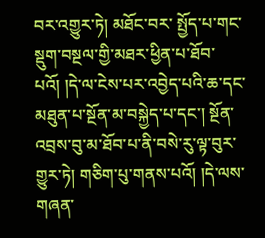བར་འགྱུར་ཏེ། མཐོང་བར་ སྤྱོད་པ་གང་སྡུག་བསྔལ་གྱི་མཐར་ཕྱིན་པ་ཐོབ་པའོ། །དེ་ལ་ངེས་པར་འབྱེད་པའི་ཆ་དང་མཐུན་པ་སྔོན་མ་བསྐྱེད་པ་དང་། སྔོན་འབྲས་བུ་མ་ཐོབ་པ་ནི་བསེ་རུ་ལྟ་བུར་གྱུར་ཏེ། གཅིག་པུ་གནས་པའོ། །དེ་ལས་གཞན་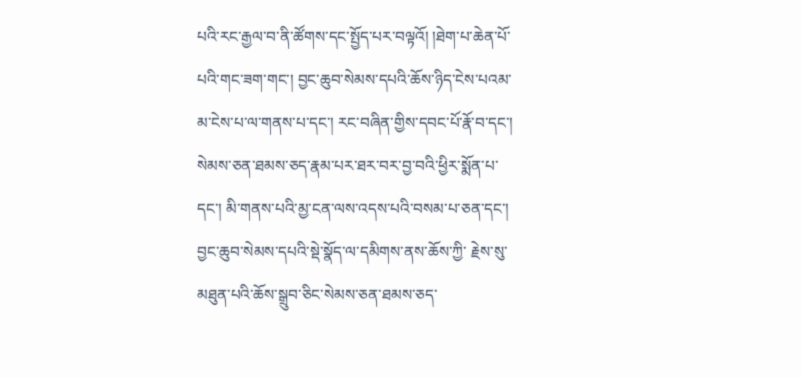པའི་རང་རྒྱལ་བ་ནི་ཚོགས་དང་སྤྱོད་པར་བལྟའོ། །ཐེག་པ་ཆེན་པོ་པའི་གང་ཟག་གང་། བྱང་ཆུབ་སེམས་དཔའི་ཆོས་ཉིད་ངེས་པའམ་མ་ངེས་པ་ལ་གནས་པ་དང་། རང་བཞིན་གྱིས་དབང་པོ་རྣོ་བ་དང་། སེམས་ཅན་ཐམས་ཅད་རྣམ་པར་ཐར་བར་བྱ་བའི་ཕྱིར་སྨོན་པ་དང་། མི་གནས་པའི་མྱ་ངན་ལས་འདས་པའི་བསམ་པ་ཅན་དང་། བྱང་ཆུབ་སེམས་དཔའི་སྡེ་སྣོད་ལ་དམིགས་ནས་ཆོས་ཀྱི་ རྗེས་སུ་མཐུན་པའི་ཆོས་སྒྲུབ་ཅིང་སེམས་ཅན་ཐམས་ཅད་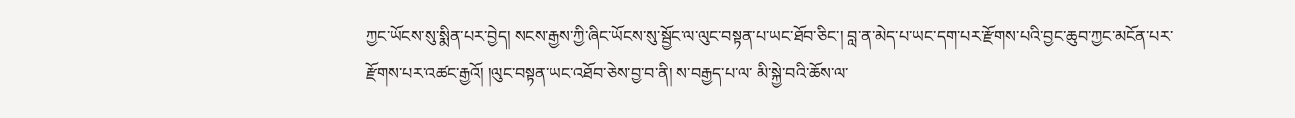ཀྱང་ཡོངས་སུ་སྨིན་པར་བྱེད། སངས་རྒྱས་ཀྱི་ཞིང་ཡོངས་སུ་སྦྱོང་ལ་ལུང་བསྟན་པ་ཡང་ཐོབ་ཅིང་། བླ་ན་མེད་པ་ཡང་དག་པར་རྫོགས་པའི་བྱང་ཆུབ་ཀྱང་མངོན་པར་རྫོགས་པར་འཚང་རྒྱའོ། །ལུང་བསྟན་ཡང་འཐོབ་ཅེས་བྱ་བ་ནི། ས་བརྒྱད་པ་ལ་ མི་སྐྱེ་བའི་ཆོས་ལ་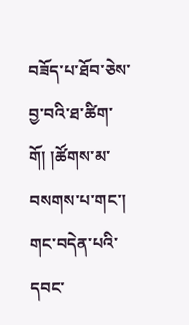བཟོད་པ་ཐོབ་ཅེས་བྱ་བའི་ཐ་ཚིག་གོ། །ཚོགས་མ་བསགས་པ་གང་། གང་བདེན་པའི་དབང་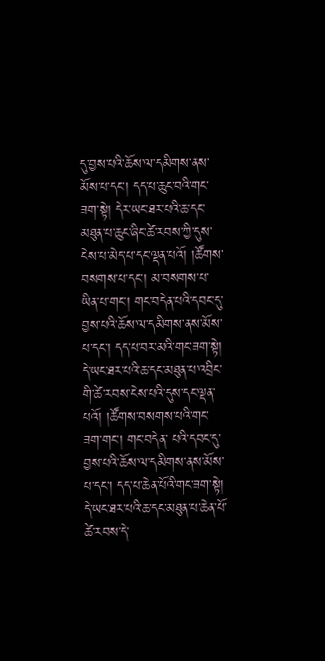དུ་བྱས་པའི་ཆོས་ལ་དམིགས་ནས་མོས་པ་དང་། དད་པ་ཆུང་བའི་གང་ཟག་སྟེ། དེར་ཡང་ཐར་པའི་ཆ་དང་མཐུན་པ་ཆུང་ཞིང་ཚེ་རབས་ཀྱི་དུས་ངེས་པ་མེད་པ་དང་ལྡན་པའོ། །ཚོགས་ བསགས་པ་དང་། མ་བསགས་པ་ཡིན་པ་གང་། གང་བདེན་པའི་དབང་དུ་བྱས་པའི་ཆོས་ལ་དམིགས་ནས་མོས་པ་དང་། དད་པ་བར་མའི་གང་ཟག་སྟེ། དེ་ཡང་ཐར་པའི་ཆ་དང་མཐུན་པ་འབྲིང་གི་ཚེ་རབས་ངེས་པའི་དུས་དང་ལྡན་པའོ། །ཚོགས་བསགས་པའི་གང་ཟག་གང་། གང་བདེན་ པའི་དབང་དུ་བྱས་པའི་ཆོས་ལ་དམིགས་ནས་མོས་པ་དང་། དད་པ་ཆེན་པོའི་གང་ཟག་སྟེ། དེ་ཡང་ཐར་པའི་ཆ་དང་མཐུན་པ་ཆེན་པོ་ཚེ་རབས་དེ་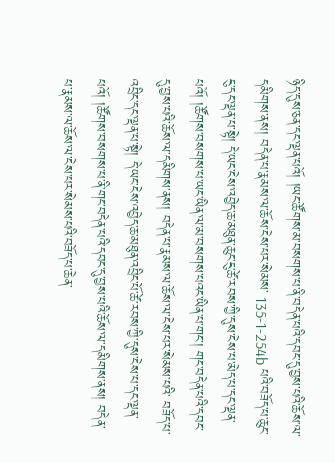ཉིད་དུས་ཅན་དང་ལྡན་པའོ། །ཡང་ཚོགས་མ་བསགས་པ་ནི་བདེན་པའི་དབང་དུ་བྱས་པའི་ཆོས་ལ་དམིགས་ནས། བདེན་པ་རྣམས་ལ་ཆོས་ངེས་པར་སེམས་ 135-1-254b པའི་བཟོད་པ་ཆུང་ངུ་དང་ལྡན་པ་སྟེ། དེ་ཡང་ངེས་འབྱེད་ཆ་མཐུན་ཆུང་ངུ་ཚེ་རབས་ཀྱི་དུས་ངེས་པ་མེད་པ་དང་ལྡན་པའོ། །ཚོགས་བསགས་པ་ཡང་ཡིན་ལ་མ་བསགས་པའང་ཡིན་པ་གང་། གང་བདེན་པའི་དབང་དུ་བྱས་པའི་ཆོས་ལ་དམིགས་ནས། བདེན་པ་རྣམས་ལ་ཆོས་ལ་ངེས་པར་སེམས་པའི་ བཟོད་པ་འབྲིང་དང་ལྡན་པ་སྟེ། དེ་ཡང་ངེས་འབྱེད་ཆ་མཐུན་འབྲིང་པོ་ཚེ་རབས་ཀྱི་དུས་ངེས་པ་དང་ལྡན་པའོ། །ཚོགས་བསགས་པ་ནི་གང་བདེན་པའི་དབང་དུ་བྱས་པའི་ཆོས་ལ་དམིགས་ནས། བདེན་པ་རྣམས་ལ་ཆོས་ལ་ངེས་པར་སེམས་པའི་བཟོད་པ་ཆེན་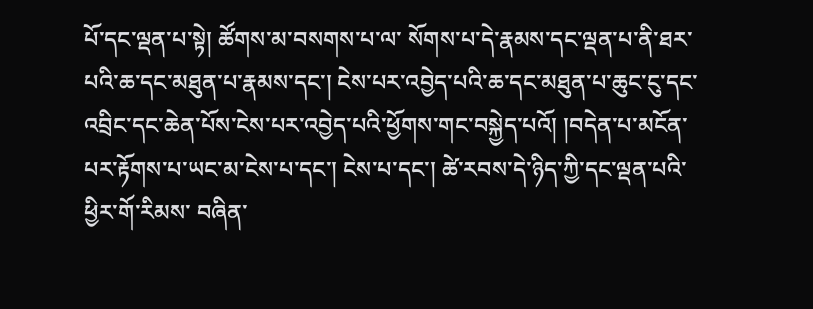པོ་དང་ལྡན་པ་སྟེ། ཚོགས་མ་བསགས་པ་ལ་ སོགས་པ་དེ་རྣམས་དང་ལྡན་པ་ནི་ཐར་པའི་ཆ་དང་མཐུན་པ་རྣམས་དང་། ངེས་པར་འབྱེད་པའི་ཆ་དང་མཐུན་པ་ཆུང་ངུ་དང་འབྲིང་དང་ཆེན་པོས་ངེས་པར་འབྱེད་པའི་ཕྱོགས་གང་བསྐྱེད་པའོ། །བདེན་པ་མངོན་པར་རྟོགས་པ་ཡང་མ་ངེས་པ་དང་། ངེས་པ་དང་། ཚེ་རབས་དེ་ཉིད་ཀྱི་དང་ལྡན་པའི་ཕྱིར་གོ་རིམས་ བཞིན་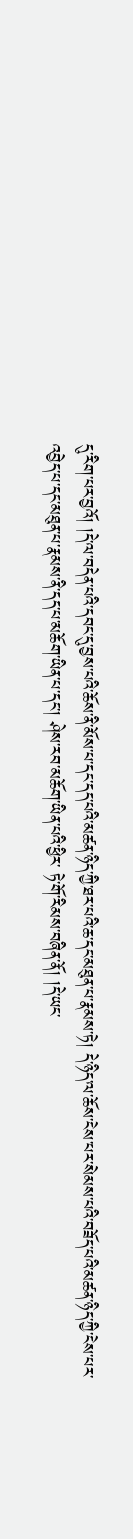དུ་རིག་པར་བྱའོ། །དེ་ལ་བདེན་པའི་དབང་དུ་བྱས་པའི་ཆོས་ནི་མོས་པ་དང་དད་པའི་མཚན་ཉིད་ཀྱི་ཐར་པའི་ཆ་དང་མཐུན་པ་རྣམས་ཏེ། དེ་ཉིད་ལ་ཆོས་ངེས་པར་སེམས་པའི་བཟོད་པའི་མཚན་ཉིད་ཀྱི་ངེས་པར་འབྱེད་པ་དང་མཐུན་པ་རྣམས་ནི་དད་པ་མཆོག་ཡིན་པ་དང་། ཤེས་རབ་མཆོག་ཡིན་པའི་ཕྱིར་ ཏེ་གོ་རིམས་བཞིན་ནོ། །དེ་ཡང་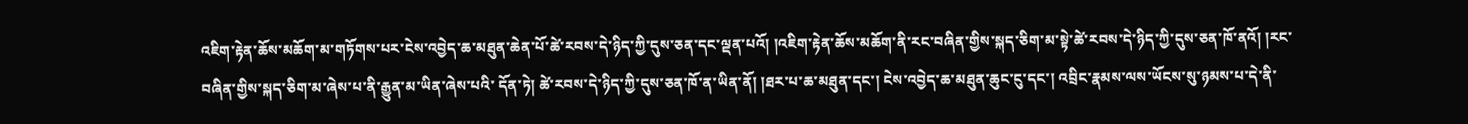འཇིག་རྟེན་ཆོས་མཆོག་མ་གཏོགས་པར་ངེས་འབྱེད་ཆ་མཐུན་ཆེན་པོ་ཚེ་རབས་དེ་ཉིད་ཀྱི་དུས་ཅན་དང་ལྡན་པའོ། །འཇིག་རྟེན་ཆོས་མཆོག་ནི་རང་བཞིན་གྱིས་སྐད་ཅིག་མ་སྟེ་ཚེ་རབས་དེ་ཉིད་ཀྱི་དུས་ཅན་ཁོ་ནའོ། །རང་བཞིན་གྱིས་སྐད་ཅིག་མ་ཞེས་པ་ནི་རྒྱུན་མ་ཡིན་ཞེས་པའི་ དོན་ཏེ། ཚེ་རབས་དེ་ཉིད་ཀྱི་དུས་ཅན་ཁོ་ན་ཡིན་ནོ། །ཐར་པ་ཆ་མཐུན་དང་། ངེས་འབྱེད་ཆ་མཐུན་ཆུང་ངུ་དང་། འབྲིང་རྣམས་ལས་ཡོངས་སུ་ཉམས་པ་དེ་ནི་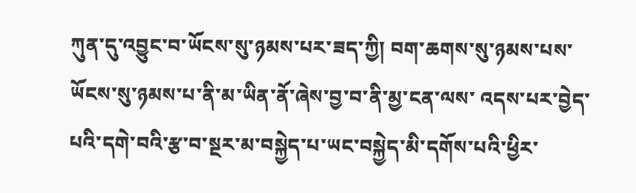ཀུན་དུ་འབྱུང་བ་ཡོངས་སུ་ཉམས་པར་ཟད་ཀྱི། བག་ཆགས་སུ་ཉམས་པས་ཡོངས་སུ་ཉམས་པ་ནི་མ་ཡིན་ནོ་ཞེས་བྱ་བ་ནི་མྱ་ངན་ལས་ འདས་པར་བྱེད་པའི་དགེ་བའི་རྩ་བ་སྔར་མ་བསྐྱེད་པ་ཡང་བསྐྱེད་མི་དགོས་པའི་ཕྱིར་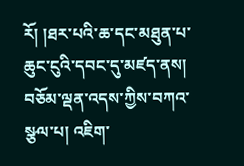རོ། །ཐར་པའི་ཆ་དང་མཐུན་པ་ཆུང་ངུའི་དབང་དུ་མཛད་ནས། བཅོམ་ལྡན་འདས་ཀྱིས་བཀའ་སྩལ་པ། འཇིག་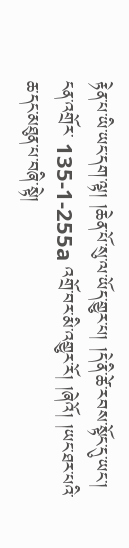རྟེན་པ་ཡི་ཡང་དག་ལྟ། །ཆེན་པོ་སུ་ལ་ཡོད་གྱུར་པ། །དེ་ནི་ཚེ་རབས་སྟོང་དུ་ཡང་། ངན་འགྲོར་ 135-1-255a འགྲོ་བར་མི་འགྱུར་རོ། །ཞེའོ། །ཡང་ཐར་པའི་ཆ་དང་མཐུན་པ་བཞི་སྟེ།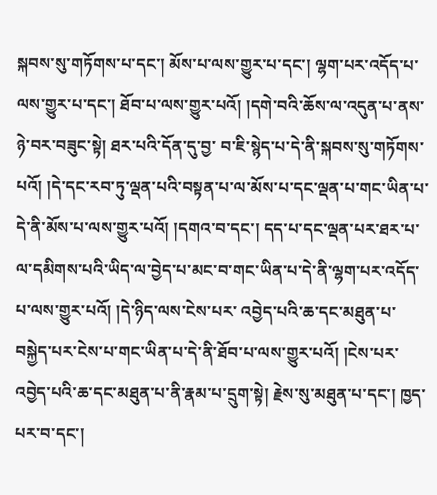སྐབས་སུ་གཏོགས་པ་དང་། མོས་པ་ལས་གྱུར་པ་དང་། ལྷག་པར་འདོད་པ་ལས་གྱུར་པ་དང་། ཐོབ་པ་ལས་གྱུར་པའོ། །དགེ་བའི་ཆོས་ལ་འདུན་པ་ནས་ཉེ་བར་བཟུང་སྟེ། ཐར་པའི་དོན་དུ་བྱ་ བ་ཇི་སྙེད་པ་དེ་ནི་སྐབས་སུ་གཏོགས་པའོ། །དེ་དང་རབ་ཏུ་ལྡན་པའི་བསྟན་པ་ལ་མོས་པ་དང་ལྡན་པ་གང་ཡིན་པ་དེ་ནི་མོས་པ་ལས་གྱུར་པའོ། །དགའ་བ་དང་། དད་པ་དང་ལྡན་པར་ཐར་པ་ལ་དམིགས་པའི་ཡིད་ལ་བྱེད་པ་མང་བ་གང་ཡིན་པ་དེ་ནི་ལྷག་པར་འདོད་པ་ལས་གྱུར་པའོ། །དེ་ཉིད་ལས་ངེས་པར་ འབྱེད་པའི་ཆ་དང་མཐུན་པ་བསྐྱེད་པར་ངེས་པ་གང་ཡིན་པ་དེ་ནི་ཐོབ་པ་ལས་གྱུར་པའོ། །ངེས་པར་འབྱེད་པའི་ཆ་དང་མཐུན་པ་ནི་རྣམ་པ་དྲུག་སྟེ། རྗེས་སུ་མཐུན་པ་དང་། ཁྱད་པར་བ་དང་།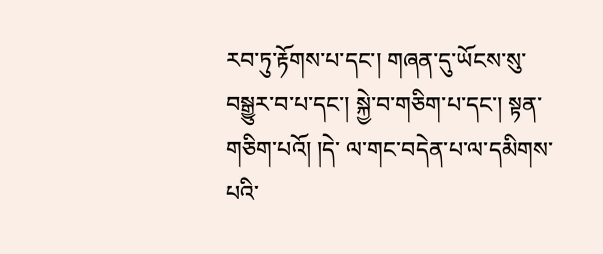རབ་ཏུ་རྟོགས་པ་དང་། གཞན་དུ་ཡོངས་སུ་བསྒྱུར་བ་པ་དང་། སྐྱེ་བ་གཅིག་པ་དང་། སྟན་གཅིག་པའོ། །དེ་ ལ་གང་བདེན་པ་ལ་དམིགས་པའི་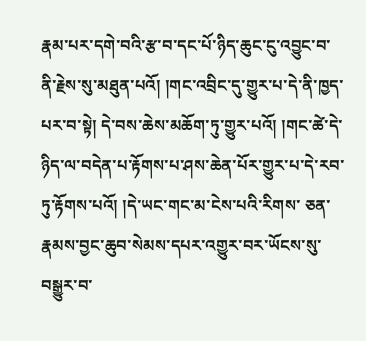རྣམ་པར་དགེ་བའི་རྩ་བ་དང་པོ་ཉིད་ཆུང་ངུ་འབྱུང་བ་ནི་རྗེས་སུ་མཐུན་པའོ། །གང་འབྲིང་དུ་གྱུར་པ་དེ་ནི་ཁྱད་པར་བ་སྟེ། དེ་བས་ཆེས་མཆོག་ཏུ་གྱུར་པའོ། །གང་ཚེ་དེ་ཉིད་ལ་བདེན་པ་རྟོགས་པ་ཤས་ཆེན་པོར་གྱུར་པ་དེ་རབ་ཏུ་རྟོགས་པའོ། །དེ་ཡང་གང་མ་ངེས་པའི་རིགས་ ཅན་རྣམས་བྱང་ཆུབ་སེམས་དཔར་འགྱུར་བར་ཡོངས་སུ་བསྒྱུར་བ་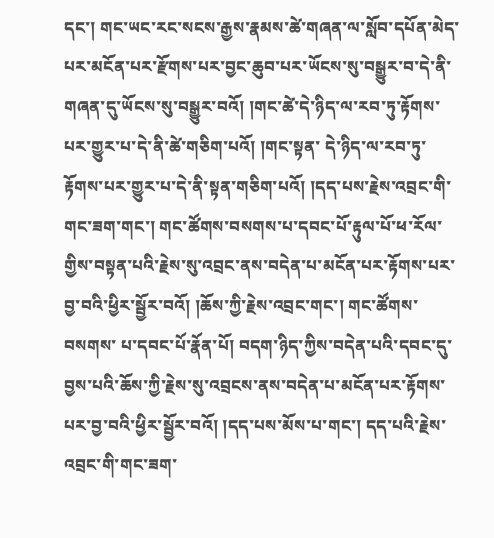དང་། གང་ཡང་རང་སངས་རྒྱས་རྣམས་ཚེ་གཞན་ལ་སློབ་དཔོན་མེད་པར་མངོན་པར་རྫོགས་པར་བྱང་ཆུབ་པར་ཡོངས་སུ་བསྒྱུར་བ་དེ་ནི་གཞན་དུ་ཡོངས་སུ་བསྒྱུར་བའོ། །གང་ཚེ་དེ་ཉིད་ལ་རབ་ཏུ་རྟོགས་པར་གྱུར་པ་དེ་ནི་ཚེ་གཅིག་པའོ། །གང་སྟན་ དེ་ཉིད་ལ་རབ་ཏུ་རྟོགས་པར་གྱུར་པ་དེ་ནི་སྟན་གཅིག་པའོ། །དད་པས་རྗེས་འབྲང་གི་གང་ཟག་གང་། གང་ཚོགས་བསགས་པ་དབང་པོ་རྟུལ་པོ་ཕ་རོལ་གྱིས་བསྟན་པའི་རྗེས་སུ་འབྲང་ནས་བདེན་པ་མངོན་པར་རྟོགས་པར་བྱ་བའི་ཕྱིར་སྦྱོར་བའོ། །ཆོས་ཀྱི་རྗེས་འབྲང་གང་། གང་ཚོགས་བསགས་ པ་དབང་པོ་རྣོན་པོ། བདག་ཉིད་ཀྱིས་བདེན་པའི་དབང་དུ་བྱས་པའི་ཆོས་ཀྱི་རྗེས་སུ་འབྲངས་ནས་བདེན་པ་མངོན་པར་རྟོགས་པར་བྱ་བའི་ཕྱིར་སྦྱོར་བའོ། །དད་པས་མོས་པ་གང་། དད་པའི་རྗེས་འབྲང་གི་གང་ཟག་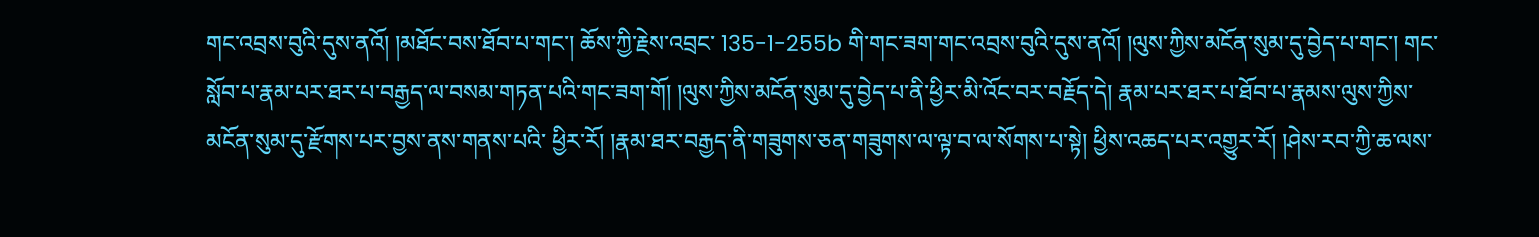གང་འབྲས་བུའི་དུས་ནའོ། །མཐོང་བས་ཐོབ་པ་གང་། ཆོས་ཀྱི་རྗེས་འབྲང་ 135-1-255b གི་གང་ཟག་གང་འབྲས་བུའི་དུས་ནའོ། །ལུས་ཀྱིས་མངོན་སུམ་དུ་བྱེད་པ་གང་། གང་སློབ་པ་རྣམ་པར་ཐར་པ་བརྒྱད་ལ་བསམ་གཏན་པའི་གང་ཟག་གོ། །ལུས་ཀྱིས་མངོན་སུམ་དུ་བྱེད་པ་ནི་ཕྱིར་མི་འོང་བར་བརྗོད་དེ། རྣམ་པར་ཐར་པ་ཐོབ་པ་རྣམས་ལུས་ཀྱིས་མངོན་སུམ་དུ་རྫོགས་པར་བྱས་ནས་གནས་པའི་ ཕྱིར་རོ། །རྣམ་ཐར་བརྒྱད་ནི་གཟུགས་ཅན་གཟུགས་ལ་ལྟ་བ་ལ་སོགས་པ་སྟེ། ཕྱིས་འཆད་པར་འགྱུར་རོ། །ཤེས་རབ་ཀྱི་ཆ་ལས་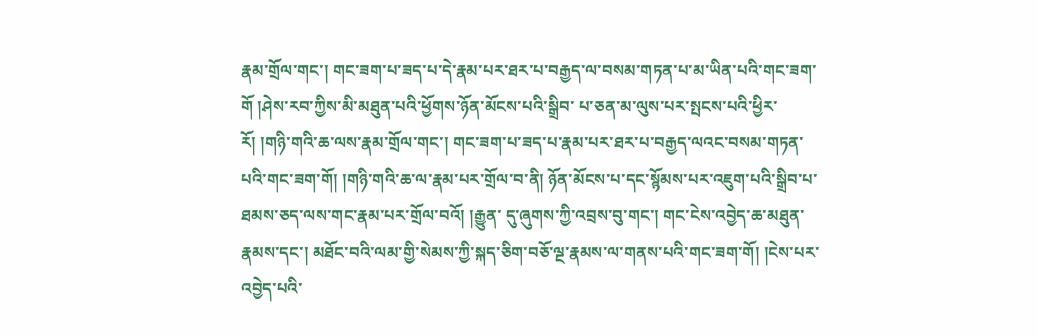རྣམ་གྲོལ་གང་། གང་ཟག་པ་ཟད་པ་དེ་རྣམ་པར་ཐར་པ་བརྒྱད་ལ་བསམ་གཏན་པ་མ་ཡིན་པའི་གང་ཟག་གོ །ཤེས་རབ་ཀྱིས་མི་མཐུན་པའི་ཕྱོགས་ཉོན་མོངས་པའི་སྒྲིབ་ པ་ཅན་མ་ལུས་པར་སྤངས་པའི་ཕྱིར་རོ། །གཉི་གའི་ཆ་ལས་རྣམ་གྲོལ་གང་། གང་ཟག་པ་ཟད་པ་རྣམ་པར་ཐར་པ་བརྒྱད་ལའང་བསམ་གཏན་པའི་གང་ཟག་གོ། །གཉི་གའི་ཆ་ལ་རྣམ་པར་གྲོལ་བ་ནི། ཉོན་མོངས་པ་དང་སྙོམས་པར་འཇུག་པའི་སྒྲིབ་པ་ཐམས་ཅད་ལས་གང་རྣམ་པར་གྲོལ་བའོ། །རྒྱུན་ དུ་ཞུགས་ཀྱི་འབྲས་བུ་གང་། གང་ངེས་འབྱེད་ཆ་མཐུན་རྣམས་དང་། མཐོང་བའི་ལམ་གྱི་སེམས་ཀྱི་སྐད་ཅིག་བཅོ་ལྔ་རྣམས་ལ་གནས་པའི་གང་ཟག་གོ། །ངེས་པར་འབྱེད་པའི་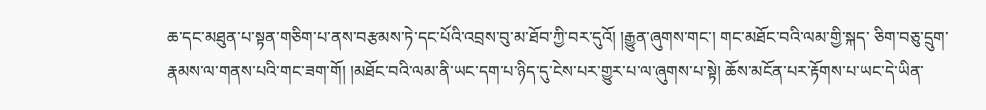ཆ་དང་མཐུན་པ་སྟན་གཅིག་པ་ནས་བརྩམས་ཏེ་དང་པོའི་འབྲས་བུ་མ་ཐོབ་ཀྱི་བར་དུའོ། །རྒྱུན་ཞུགས་གང་། གང་མཐོང་བའི་ལམ་གྱི་སྐད་ ཅིག་བཅུ་དྲུག་རྣམས་ལ་གནས་པའི་གང་ཟག་གོ། །མཐོང་བའི་ལམ་ནི་ཡང་དག་པ་ཉིད་དུ་ངེས་པར་གྱུར་པ་ལ་ཞུགས་པ་སྟེ། ཆོས་མངོན་པར་རྟོགས་པ་ཡང་དེ་ཡིན་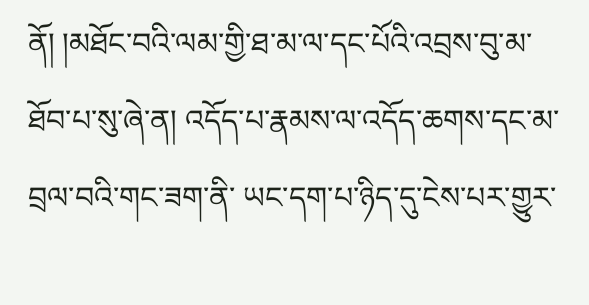ནོ། །མཐོང་བའི་ལམ་གྱི་ཐ་མ་ལ་དང་པོའི་འབྲས་བུ་མ་ཐོབ་པ་སུ་ཞེ་ན། འདོད་པ་རྣམས་ལ་འདོད་ཆགས་དང་མ་བྲལ་བའི་གང་ཟག་ནི་ ཡང་དག་པ་ཉིད་དུ་ངེས་པར་གྱུར་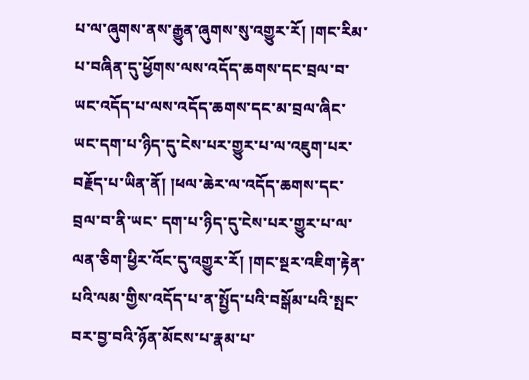པ་ལ་ཞུགས་ནས་རྒྱུན་ཞུགས་སུ་འགྱུར་རོ། །གང་རིམ་པ་བཞིན་དུ་ཕྱོགས་ལས་འདོད་ཆགས་དང་བྲལ་བ་ཡང་འདོད་པ་ལས་འདོད་ཆགས་དང་མ་བྲལ་ཞིང་ཡང་དག་པ་ཉིད་དུ་ངེས་པར་གྱུར་པ་ལ་འཇུག་པར་བརྗོད་པ་ཡིན་ནོ། །ཕལ་ཆེར་ལ་འདོད་ཆགས་དང་བྲལ་བ་ནི་ཡང་ དག་པ་ཉིད་དུ་ངེས་པར་གྱུར་པ་ལ་ལན་ཅིག་ཕྱིར་འོང་དུ་འགྱུར་རོ། །གང་སྔར་འཇིག་རྟེན་པའི་ལམ་གྱིས་འདོད་པ་ན་སྤྱོད་པའི་བསྒོམ་པའི་སྤང་བར་བྱ་བའི་ཉོན་མོངས་པ་རྣམ་པ་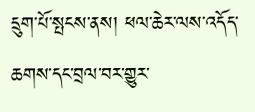དྲུག་པོ་སྤངས་ནས། ཕལ་ཆེར་ལས་འདོད་ཆགས་དང་བྲལ་བར་གྱུར་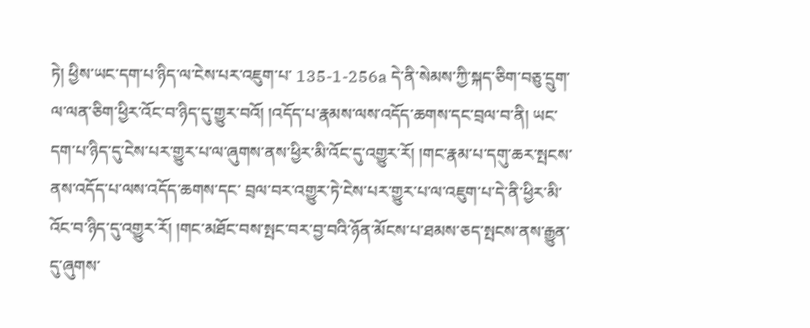ཏེ། ཕྱིས་ཡང་དག་པ་ཉིད་ལ་ངེས་པར་འཇུག་པ་ 135-1-256a དེ་ནི་སེམས་ཀྱི་སྐད་ཅིག་བཅུ་དྲུག་ལ་ལན་ཅིག་ཕྱིར་འོང་བ་ཉིད་དུ་གྱུར་བའོ། །འདོད་པ་རྣམས་ལས་འདོད་ཆགས་དང་བྲལ་བ་ནི། ཡང་དག་པ་ཉིད་དུ་ངེས་པར་གྱུར་པ་ལ་ཞུགས་ནས་ཕྱིར་མི་འོང་དུ་འགྱུར་རོ། །གང་རྣམ་པ་དགུ་ཆར་སྤངས་ནས་འདོད་པ་ལས་འདོད་ཆགས་དང་ བྲལ་བར་འགྱུར་ཏེ་ངེས་པར་གྱུར་པ་ལ་འཇུག་པ་དེ་ནི་ཕྱིར་མི་འོང་བ་ཉིད་དུ་འགྱུར་རོ། །གང་མཐོང་བས་སྤང་བར་བྱ་བའི་ཉོན་མོངས་པ་ཐམས་ཅད་སྤངས་ནས་རྒྱུན་དུ་ཞུགས་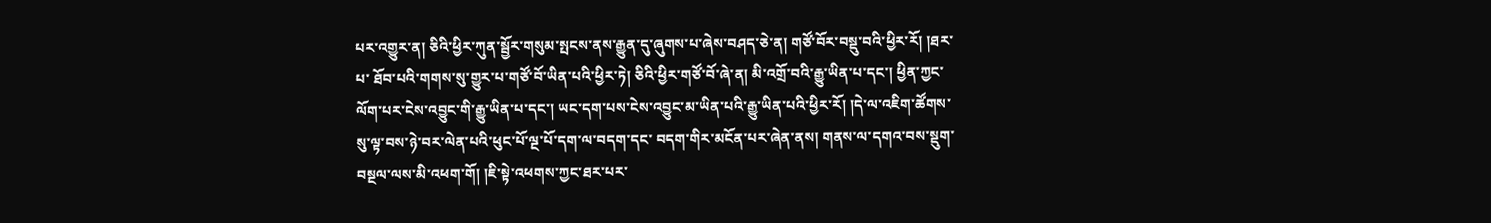པར་འགྱུར་ན། ཅིའི་ཕྱིར་ཀུན་སྦྱོར་གསུམ་སྤངས་ནས་རྒྱུན་དུ་ཞུགས་པ་ཞེས་བཤད་ཅེ་ན། གཙོ་བོར་བསྡུ་བའི་ཕྱིར་རོ། །ཐར་པ་ ཐོབ་པའི་གགས་སུ་གྱུར་པ་གཙོ་བོ་ཡིན་པའི་ཕྱིར་ཏེ། ཅིའི་ཕྱིར་གཙོ་བོ་ཞེ་ན། མི་འགྲོ་བའི་རྒྱུ་ཡིན་པ་དང་། ཕྱིན་ཀྱང་ལོག་པར་ངེས་འབྱུང་གི་རྒྱུ་ཡིན་པ་དང་། ཡང་དག་པས་ངེས་འབྱུང་མ་ཡིན་པའི་རྒྱུ་ཡིན་པའི་ཕྱིར་རོ། །དེ་ལ་འཇིག་ཚོགས་སུ་ལྟ་བས་ཉེ་བར་ལེན་པའི་ཕུང་པོ་ལྔ་པོ་དག་ལ་བདག་དང་ བདག་གིར་མངོན་པར་ཞེན་ནས། གནས་ལ་དགའ་བས་སྡུག་བསྔལ་ལས་མི་འཕག་གོ། །ཇི་སྟེ་འཕགས་ཀྱང་ཐར་པར་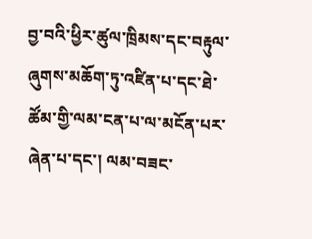བྱ་བའི་ཕྱིར་ཚུལ་ཁྲིམས་དང་བརྟུལ་ཞུགས་མཆོག་ཏུ་འཛིན་པ་དང་ཐེ་ཚོམ་གྱི་ལམ་ངན་པ་ལ་མངོན་པར་ཞེན་པ་དང་། ལམ་བཟང་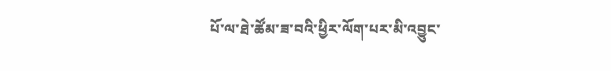པོ་ལ་ཐེ་ཚོམ་ཟ་བའི་ཕྱིར་ལོག་པར་མི་འབྱུང་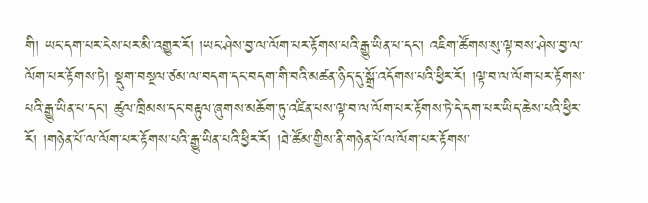གི། ཡང་དག་པར་ངེས་པར་མི་འགྱུར་རོ། །ཡང་ཤེས་བྱ་ལ་ལོག་པར་རྟོགས་པའི་རྒྱུ་ཡིན་པ་དང་། འཇིག་ཚོགས་སུ་ལྟ་བས་ཤེས་བྱ་ལ་ལོག་པར་རྟོགས་ཏེ། སྡུག་བསྔལ་ཙམ་ལ་བདག་དང་བདག་གི་བའི་མཚན་ཉིད་དུ་སྒྲོ་འདོགས་པའི་ཕྱིར་རོ། །ལྟ་བ་ལ་ལོག་པར་རྟོགས་པའི་རྒྱུ་ཡིན་པ་དང་། ཚུལ་ཁྲིམས་དང་བརྟུལ་ཞུགས་མཆོག་ཏུ་འཛིན་པས་ལྟ་བ་ལ་ལོག་པར་རྟོགས་ཏེ་དེ་དག་པར་ཡིད་ཆེས་པའི་ཕྱིར་རོ། །གཉེན་པོ་ལ་ལོག་པར་རྟོགས་པའི་རྒྱུ་ཡིན་པའི་ཕྱིར་རོ། །ཐེ་ཚོམ་གྱིས་ནི་གཉེན་པོ་ལ་ལོག་པར་རྟོགས་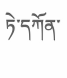ཏེ་དཀོན་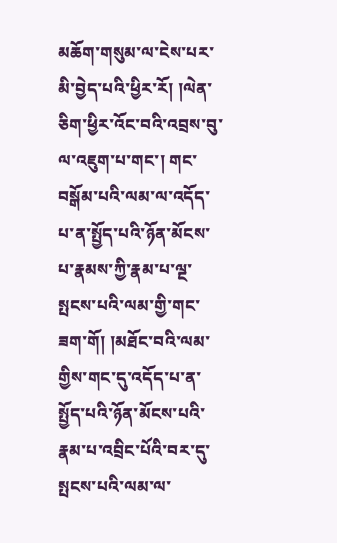མཆོག་གསུམ་ལ་ངེས་པར་མི་བྱེད་པའི་ཕྱིར་རོ། །ལེན་ ཅིག་ཕྱིར་འོང་བའི་འབྲས་བུ་ལ་འཇུག་པ་གང་། གང་བསྒོམ་པའི་ལམ་ལ་འདོད་པ་ན་སྤྱོད་པའི་ཉོན་མོངས་པ་རྣམས་ཀྱི་རྣམ་པ་ལྔ་སྤངས་པའི་ལམ་གྱི་གང་ཟག་གོ། །མཐོང་བའི་ལམ་གྱིས་གང་དུ་འདོད་པ་ན་སྤྱོད་པའི་ཉོན་མོངས་པའི་རྣམ་པ་འབྲིང་པོའི་བར་དུ་སྤངས་པའི་ལམ་ལ་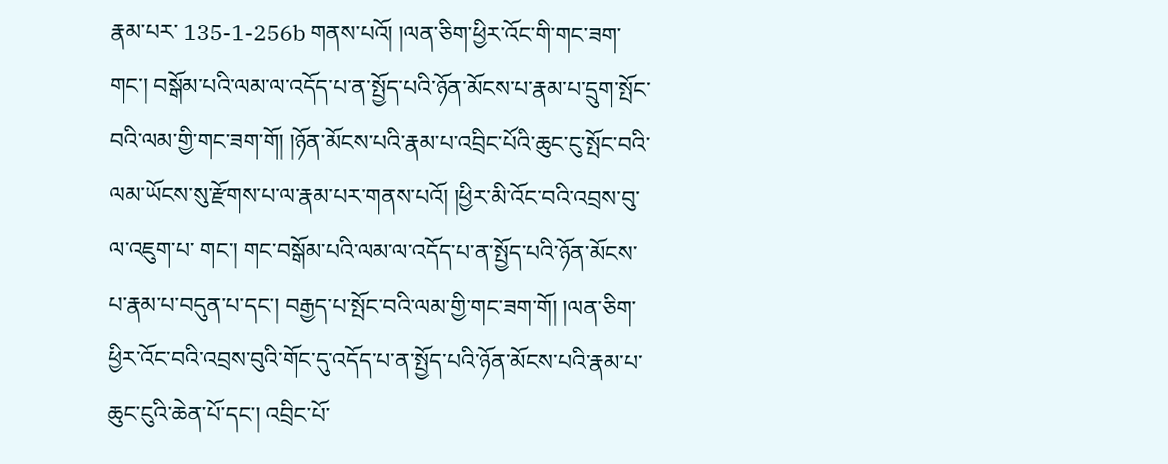རྣམ་པར་ 135-1-256b གནས་པའོ། །ལན་ཅིག་ཕྱིར་འོང་གི་གང་ཟག་གང་། བསྒོམ་པའི་ལམ་ལ་འདོད་པ་ན་སྤྱོད་པའི་ཉོན་མོངས་པ་རྣམ་པ་དྲུག་སྤོང་བའི་ལམ་གྱི་གང་ཟག་གོ། །ཉོན་མོངས་པའི་རྣམ་པ་འབྲིང་པོའི་ཆུང་ངུ་སྤོང་བའི་ལམ་ཡོངས་སུ་རྫོགས་པ་ལ་རྣམ་པར་གནས་པའོ། །ཕྱིར་མི་འོང་བའི་འབྲས་བུ་ལ་འཇུག་པ་ གང་། གང་བསྒོམ་པའི་ལམ་ལ་འདོད་པ་ན་སྤྱོད་པའི་ཉོན་མོངས་པ་རྣམ་པ་བདུན་པ་དང་། བརྒྱད་པ་སྤོང་བའི་ལམ་གྱི་གང་ཟག་གོ། །ལན་ཅིག་ཕྱིར་འོང་བའི་འབྲས་བུའི་གོང་དུ་འདོད་པ་ན་སྤྱོད་པའི་ཉོན་མོངས་པའི་རྣམ་པ་ཆུང་ངུའི་ཆེན་པོ་དང་། འབྲིང་པོ་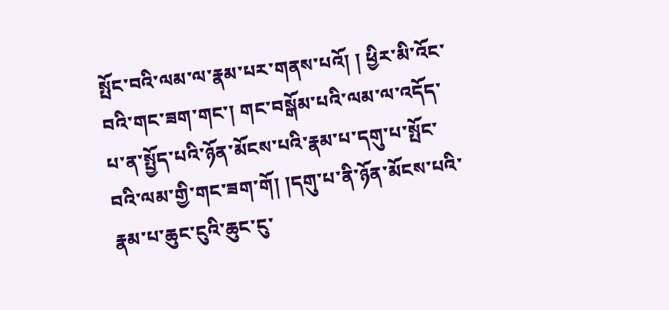སྤོང་བའི་ལམ་ལ་རྣམ་པར་གནས་པའོ། ། ཕྱིར་མི་འོང་བའི་གང་ཟག་གང་། གང་བསྒོམ་པའི་ལམ་ལ་འདོད་པ་ན་སྤྱོད་པའི་ཉོན་མོངས་པའི་རྣམ་པ་དགུ་པ་སྤོང་བའི་ལམ་གྱི་གང་ཟག་གོ། །དགུ་པ་ནི་ཉོན་མོངས་པའི་རྣམ་པ་ཆུང་ངུའི་ཆུང་ངུ་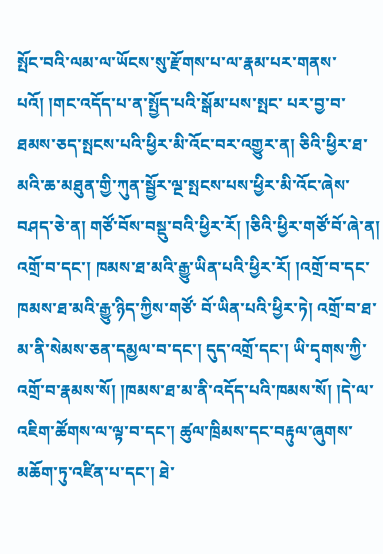སྤོང་བའི་ལམ་ལ་ཡོངས་སུ་རྫོགས་པ་ལ་རྣམ་པར་གནས་པའོ། །གང་འདོད་པ་ན་སྤྱོད་པའི་སྒོམ་པས་སྤང་ པར་བྱ་བ་ཐམས་ཅད་སྤངས་པའི་ཕྱིར་མི་འོང་བར་འགྱུར་ན། ཅིའི་ཕྱིར་ཐ་མའི་ཆ་མཐུན་གྱི་ཀུན་སྦྱོར་ལྔ་སྤངས་པས་ཕྱིར་མི་འོང་ཞེས་བཤད་ཅེ་ན། གཙོ་བོས་བསྡུ་བའི་ཕྱིར་རོ། །ཅིའི་ཕྱིར་གཙོ་བོ་ཞེ་ན། འགྲོ་བ་དང་། ཁམས་ཐ་མའི་རྒྱུ་ཡིན་པའི་ཕྱིར་རོ། །འགྲོ་བ་དང་ཁམས་ཐ་མའི་རྒྱུ་ཉིད་ཀྱིས་གཙོ་ བོ་ཡིན་པའི་ཕྱིར་ཏེ། འགྲོ་བ་ཐ་མ་ནི་སེམས་ཅན་དམྱལ་བ་དང་། དུད་འགྲོ་དང་། ཡི་དྭགས་ཀྱི་འགྲོ་བ་རྣམས་སོ། །ཁམས་ཐ་མ་ནི་འདོད་པའི་ཁམས་སོ། །དེ་ལ་འཇིག་ཚོགས་ལ་ལྟ་བ་དང་། ཚུལ་ཁྲིམས་དང་བརྟུལ་ཞུགས་མཆོག་ཏུ་འཛིན་པ་དང་། ཐེ་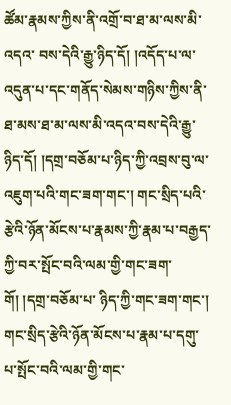ཚོམ་རྣམས་ཀྱིས་ནི་འགྲོ་བ་ཐ་མ་ལས་མི་འདའ་ བས་དེའི་རྒྱུ་ཉིད་དོ། །འདོད་པ་ལ་འདུན་པ་དང་གནོད་སེམས་གཉིས་ཀྱིས་ནི་ཐ་མས་ཐ་མ་ལས་མི་འདའ་བས་དེའི་རྒྱུ་ཉིད་དོ། །དགྲ་བཅོམ་པ་ཉིད་ཀྱི་འབྲས་བུ་ལ་འཇུག་པའི་གང་ཟག་གང་། གང་སྲིད་པའི་རྩེའི་ཉོན་མོངས་པ་རྣམས་ཀྱི་རྣམ་པ་བརྒྱད་ཀྱི་བར་སྤོང་བའི་ལམ་གྱི་གང་ཟག་གོ། །དགྲ་བཅོམ་པ་ ཉིད་ཀྱི་གང་ཟག་གང་། གང་སྲིད་རྩེའི་ཉོན་མོངས་པ་རྣམ་པ་དགུ་པ་སྤོང་བའི་ལམ་གྱི་གང་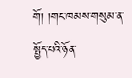གོ། །གང་ཁམས་གསུམ་ན་སྤྱོད་པའི་ཉོན་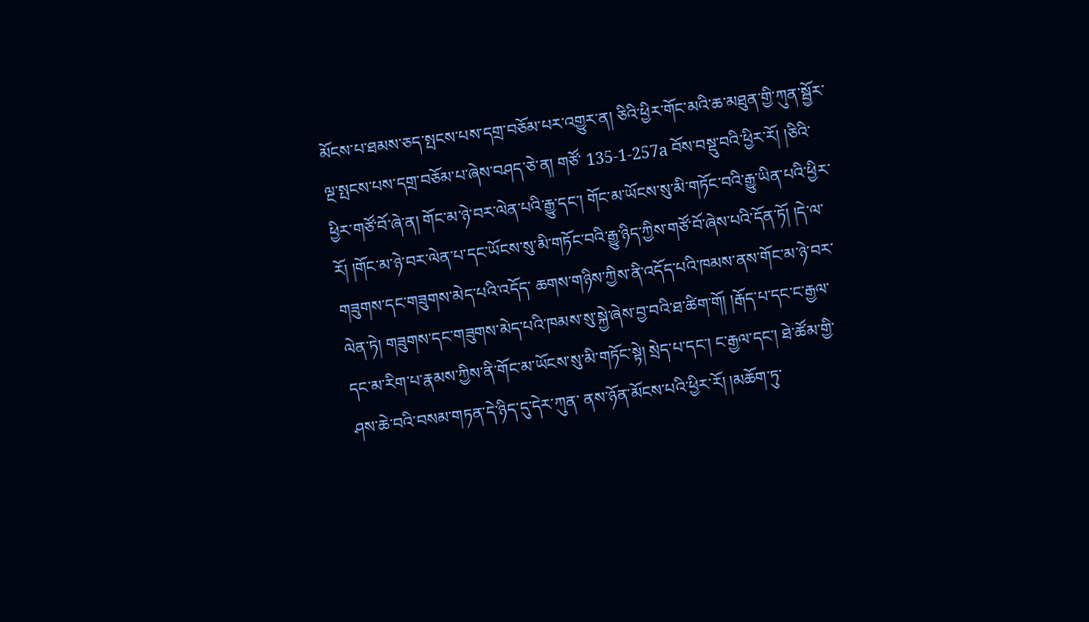མོངས་པ་ཐམས་ཅད་སྤངས་པས་དགྲ་བཅོམ་པར་འགྱུར་ན། ཅིའི་ཕྱིར་གོང་མའི་ཆ་མཐུན་གྱི་ཀུན་སྦྱོར་ལྔ་སྤངས་པས་དགྲ་བཅོམ་པ་ཞེས་བཤད་ཅེ་ན། གཙོ་ 135-1-257a བོས་བསྡུ་བའི་ཕྱིར་རོ། །ཅིའི་ཕྱིར་གཙོ་བོ་ཞེ་ན། གོང་མ་ཉེ་བར་ལེན་པའི་རྒྱུ་དང་། གོང་མ་ཡོངས་སུ་མི་གཏོང་བའི་རྒྱུ་ཡིན་པའི་ཕྱིར་རོ། །གོང་མ་ཉེ་བར་ལེན་པ་དང་ཡོངས་སུ་མི་གཏོང་བའི་རྒྱུ་ཉིད་ཀྱིས་གཙོ་བོ་ཞེས་པའི་དོན་ཏོ། །དེ་ལ་གཟུགས་དང་གཟུགས་མེད་པའི་འདོད་ ཆགས་གཉིས་ཀྱིས་ནི་འདོད་པའི་ཁམས་ནས་གོང་མ་ཉེ་བར་ལེན་ཏེ། གཟུགས་དང་གཟུགས་མེད་པའི་ཁམས་སུ་སྐྱེ་ཞེས་བྱ་བའི་ཐ་ཚིག་གོ། །རྒོད་པ་དང་ང་རྒྱལ་དང་མ་རིག་པ་རྣམས་ཀྱིས་ནི་གོང་མ་ཡོངས་སུ་མི་གཏོང་སྟེ། སྲེད་པ་དང་། ང་རྒྱལ་དང་། ཐེ་ཚོམ་གྱི་ཤས་ཆེ་བའི་བསམ་གཏན་དེ་ཉིད་དུ་དེར་ཀུན་ ནས་ཉོན་མོངས་པའི་ཕྱིར་རོ། །མཆོག་ཏུ་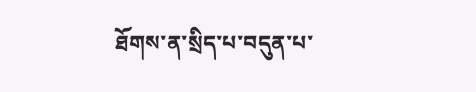ཐོགས་ན་སྲིད་པ་བདུན་པ་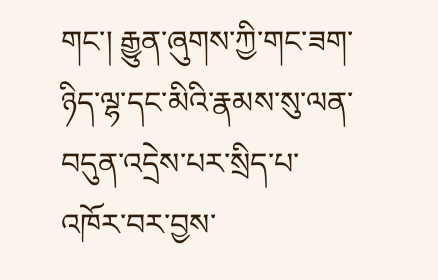གང་། རྒྱུན་ཞུགས་ཀྱི་གང་ཟག་ཉིད་ལྷ་དང་མིའི་རྣམས་སུ་ལན་བདུན་འདྲེས་པར་སྲིད་པ་འཁོར་བར་བྱས་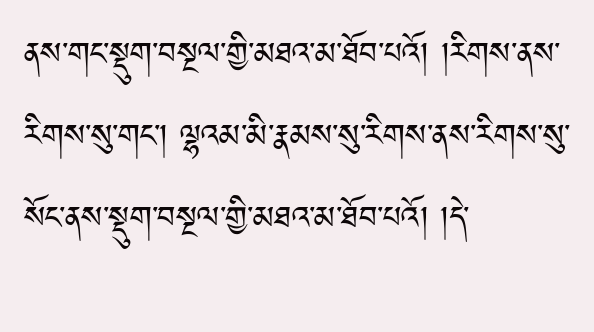ནས་གང་སྡུག་བསྔལ་གྱི་མཐའ་མ་ཐོབ་པའོ། །རིགས་ནས་རིགས་སུ་གང་། ལྷའམ་མི་རྣམས་སུ་རིགས་ནས་རིགས་སུ་ སོང་ནས་སྡུག་བསྔལ་གྱི་མཐའ་མ་ཐོབ་པའོ། །དེ་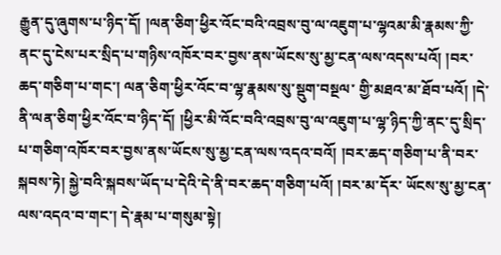རྒྱུན་དུ་ཞུགས་པ་ཉིད་དོ། །ལན་ཅིག་ཕྱིར་འོང་བའི་འབྲས་བུ་ལ་འཇུག་པ་ལྷའམ་མི་རྣམས་ཀྱི་ནང་དུ་ངེས་པར་སྲིད་པ་གཉིས་འཁོར་བར་བྱས་ནས་ཡོངས་སུ་མྱ་ངན་ལས་འདས་པའོ། །བར་ཆད་གཅིག་པ་གང་། ལན་ཅིག་ཕྱིར་འོང་བ་ལྷ་རྣམས་སུ་སྡུག་བསྔལ་ གྱི་མཐའ་མ་ཐོབ་པའོ། །དེ་ནི་ལན་ཅིག་ཕྱིར་འོང་བ་ཉིད་དོ། །ཕྱིར་མི་འོང་བའི་འབྲས་བུ་ལ་འཇུག་པ་ལྷ་ཉིད་ཀྱི་ནང་དུ་སྲིད་པ་གཅིག་འཁོར་བར་བྱས་ནས་ཡོངས་སུ་མྱ་ངན་ལས་འདའ་བའོ། །བར་ཆད་གཅིག་པ་ནི་བར་སྐབས་ཏེ། སྐྱེ་བའི་སྐབས་ཡོད་པ་དེའི་དེ་ནི་བར་ཆད་གཅིག་པའོ། །བར་མ་དོར་ ཡོངས་སུ་མྱ་ངན་ལས་འདའ་བ་གང་། དེ་རྣམ་པ་གསུམ་སྟེ།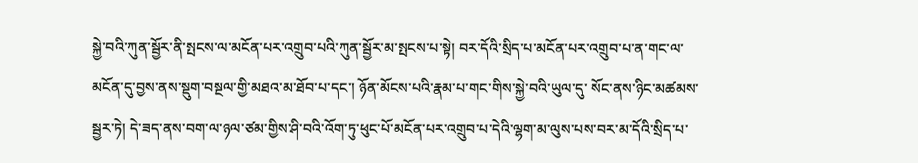སྐྱེ་བའི་ཀུན་སྦྱོར་ནི་སྤངས་ལ་མངོན་པར་འགྲུབ་པའི་ཀུན་སྦྱོར་མ་སྤངས་པ་སྟེ། བར་དོའི་སྲིད་པ་མངོན་པར་འགྲུབ་པ་ན་གང་ལ་མངོན་དུ་བྱས་ནས་སྡུག་བསྔལ་གྱི་མཐའ་མ་ཐོབ་པ་དང་། ཉོན་མོངས་པའི་རྣམ་པ་གང་གིས་སྐྱེ་བའི་ཡུལ་དུ་ སོང་ནས་ཉིང་མཚམས་སྦྱར་ཏེ། དེ་ཟད་ནས་བག་ལ་ཉལ་ཙམ་གྱིས་ཤི་བའི་འོག་ཏུ་ཕུང་པོ་མངོན་པར་འགྲུབ་པ་དེའི་ལྷག་མ་ལུས་པས་བར་མ་དོའི་སྲིད་པ་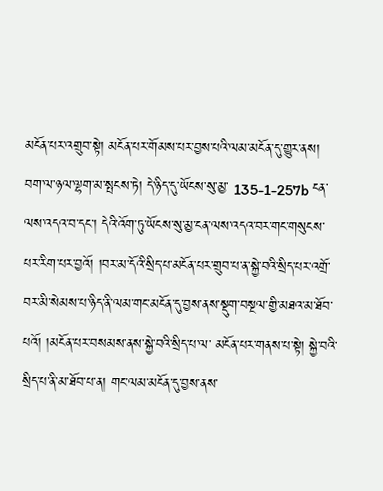མངོན་པར་འགྲུབ་སྟེ། མངོན་པར་གོམས་པར་བྱས་པའི་ལམ་མངོན་དུ་གྱུར་ནས། བག་ལ་ཉལ་ལྷག་མ་སྤངས་ཏེ། དེ་ཉིད་དུ་ཡོངས་སུ་མྱ་ 135-1-257b ངན་ལས་འདའ་བ་དང་། དེའི་འོག་ཏུ་ཡོངས་སུ་མྱ་ངན་ལས་འདའ་བར་གང་གསུངས་པར་རིག་པར་བྱའོ། །བར་མ་དོའི་སྲིད་པ་མངོན་པར་གྲུབ་པ་ན་སྐྱེ་བའི་སྲིད་པར་འགྲོ་བར་མི་སེམས་པ་ཉིད་ནི་ལམ་གང་མངོན་དུ་བྱས་ནས་སྡུག་བསྔལ་གྱི་མཐའ་མ་ཐོབ་པའོ། །མངོན་པར་བསམས་ནས་སྐྱེ་བའི་སྲིད་པ་ལ་ མངོན་པར་གནས་པ་སྟེ། སྐྱེ་བའི་སྲིད་པ་ནི་མ་ཐོབ་པ་ན། གང་ལམ་མངོན་དུ་བྱས་ནས་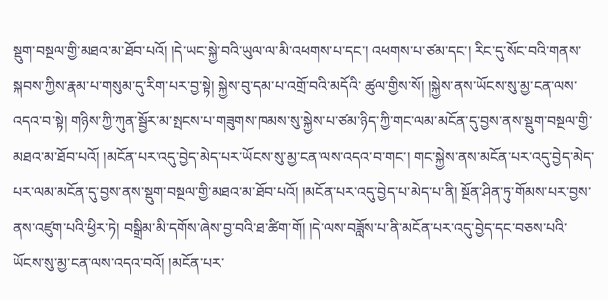སྡུག་བསྔལ་གྱི་མཐའ་མ་ཐོབ་པའོ། །དེ་ཡང་སྐྱེ་བའི་ཡུལ་ལ་མི་འཕགས་པ་དང་། འཕགས་པ་ཙམ་དང་། རིང་དུ་སོང་བའི་གནས་སྐབས་ཀྱིས་རྣམ་པ་གསུམ་དུ་རིག་པར་བྱ་སྟེ། སྐྱེས་བུ་དམ་པ་འགྲོ་བའི་མདོའི་ ཚུལ་གྱིས་སོ། །སྐྱེས་ནས་ཡོངས་སུ་མྱ་ངན་ལས་འདའ་བ་སྟེ། གཉིས་ཀྱི་ཀུན་སྦྱོར་མ་སྤངས་པ་གཟུགས་ཁམས་སུ་སྐྱེས་པ་ཙམ་ཉིད་ཀྱི་གང་ལམ་མངོན་དུ་བྱས་ནས་སྡུག་བསྔལ་གྱི་མཐའ་མ་ཐོབ་པའོ། །མངོན་པར་འདུ་བྱེད་མེད་པར་ཡོངས་སུ་མྱ་ངན་ལས་འདའ་བ་གང་། གང་སྐྱེས་ནས་མངོན་པར་འདུ་བྱེད་མེད་ པར་ལམ་མངོན་དུ་བྱས་ནས་སྡུག་བསྔལ་གྱི་མཐའ་མ་ཐོབ་པའོ། །མངོན་པར་འདུ་བྱེད་པ་མེད་པ་ནི། སྔོན་ཤིན་ཏུ་གོམས་པར་བྱས་ནས་འཛུག་པའི་ཕྱིར་ཏེ། བསྒྲིམ་མི་དགོས་ཞེས་བྱ་བའི་ཐ་ཚིག་གོ། །དེ་ལས་བཟློས་པ་ནི་མངོན་པར་འདུ་བྱེད་དང་བཅས་པའི་ཡོངས་སུ་མྱ་ངན་ལས་འདའ་བའོ། །མངོན་པར་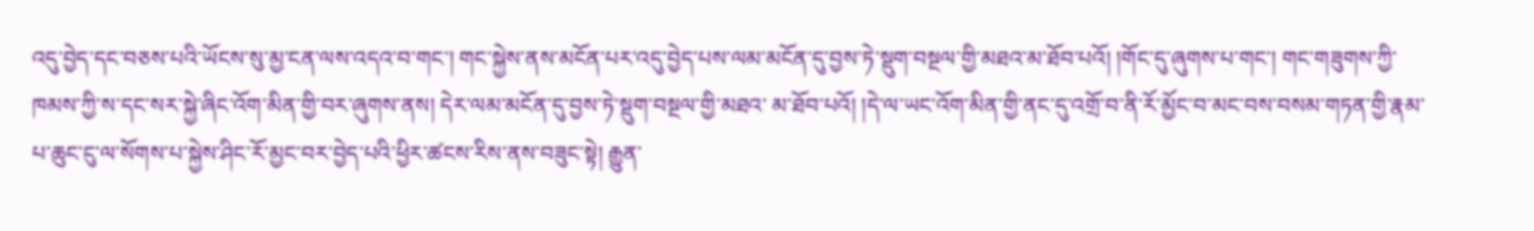འདུ་བྱེད་དང་བཅས་པའི་ཡོངས་སུ་མྱ་ངན་ལས་འདའ་བ་གང་། གང་སྐྱེས་ནས་མངོན་པར་འདུ་བྱེད་པས་ལམ་མངོན་དུ་བྱས་ཏེ་སྡུག་བསྔལ་གྱི་མཐའ་མ་ཐོབ་པའོ། །གོང་དུ་ཞུགས་པ་གང་། གང་གཟུགས་ཀྱི་ཁམས་ཀྱི་ས་དང་སར་སྐྱེ་ཞིང་འོག་མིན་གྱི་བར་ཞུགས་ནས། དེར་ལམ་མངོན་དུ་བྱས་ཏེ་སྡུག་བསྔལ་གྱི་མཐའ་ མ་ཐོབ་པའོ། །དེ་ལ་ཡང་འོག་མིན་གྱི་ནང་དུ་འགྲོ་བ་ནི་རོ་མྱོང་བ་མང་བས་བསམ་གཏན་གྱི་རྣམ་པ་ཆུང་ངུ་ལ་སོགས་པ་སྐྱེས་ཤིང་རོ་མྱང་བར་བྱེད་པའི་ཕྱིར་ཚངས་རིས་ནས་བཟུང་སྟེ། རྒྱུན་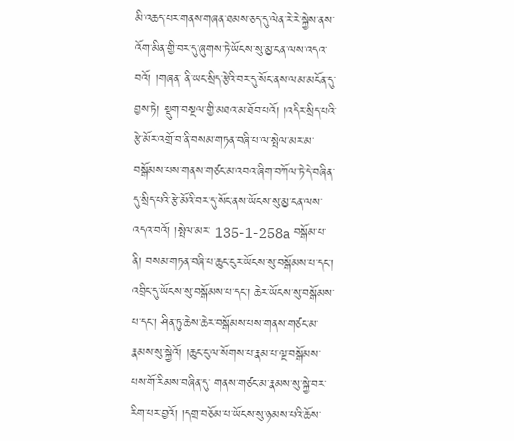མི་འཆད་པར་གནས་གཞན་ཐམས་ཅད་དུ་ལེན་རེ་རེ་སྐྱེས་ནས་འོག་མིན་གྱི་བར་དུ་ཞུགས་ཏེ་ཡོངས་སུ་མྱ་ངན་ལས་འདའ་བའོ། །གཞན་ ནི་ཡང་སྲིད་རྩེའི་བར་དུ་སོང་ནས་ལམ་མངོན་དུ་བྱས་ཏེ། སྡུག་བསྔལ་གྱི་མཐའ་མ་ཐོབ་པའོ། །འདིར་སྲིད་པའི་རྩེ་མོར་འགྲོ་བ་ནི་བསམ་གཏན་བཞི་པ་ལ་སྤེལ་མར་མ་བསྒོམས་པས་གནས་གཙང་མ་འབའ་ཞིག་བཀོལ་ཏེ་དེ་བཞིན་དུ་སྲིད་པའི་རྩེ་མོའི་བར་དུ་སོང་ནས་ཡོངས་སུ་མྱ་ངན་ལས་འདའ་བའོ། །སྤེལ་མར་ 135-1-258a བསྒོམ་པ་ནི། བསམ་གཏན་བཞི་པ་ཆུང་ངུར་ཡོངས་སུ་བསྒོམས་པ་དང་། འབྲིང་དུ་ཡོངས་སུ་བསྒོམས་པ་དང་། ཆེར་ཡོངས་སུ་བསྒོམས་པ་དང་། ཤིན་ཏུ་ཆེས་ཆེར་བསྒོམས་པས་གནས་གཙང་མ་རྣམས་སུ་སྐྱེའོ། །ཆུང་ངུ་ལ་སོགས་པ་རྣམ་པ་ལྔ་བསྒོམས་པས་གོ་རིམས་བཞིན་དུ་ གནས་གཙང་མ་རྣམས་སུ་སྐྱེ་བར་རིག་པར་བྱའོ། །དགྲ་བཅོམ་པ་ཡོངས་སུ་ཉམས་པའི་ཆོས་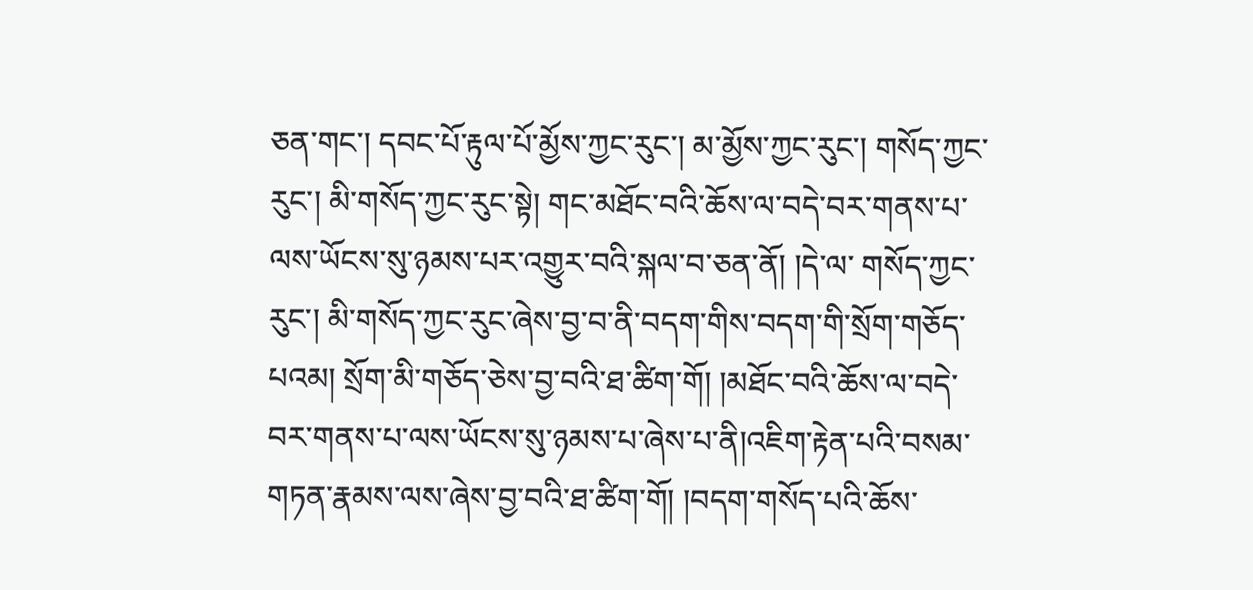ཅན་གང་། དབང་པོ་རྟུལ་པོ་མྱོས་ཀྱང་རུང་། མ་མྱོས་ཀྱང་རུང་། གསོད་ཀྱང་རུང་། མི་གསོད་ཀྱང་རུང་སྟེ། གང་མཐོང་བའི་ཆོས་ལ་བདེ་བར་གནས་པ་ལས་ཡོངས་སུ་ཉམས་པར་འགྱུར་བའི་སྐལ་བ་ཅན་ནོ། །དེ་ལ་ གསོད་ཀྱང་རུང་། མི་གསོད་ཀྱང་རུང་ཞེས་བྱ་བ་ནི་བདག་གིས་བདག་གི་སྲོག་གཅོད་པའམ། སྲོག་མི་གཅོད་ཅེས་བྱ་བའི་ཐ་ཚིག་གོ། །མཐོང་བའི་ཆོས་ལ་བདེ་བར་གནས་པ་ལས་ཡོངས་སུ་ཉམས་པ་ཞེས་པ་ནི།འཇིག་རྟེན་པའི་བསམ་གཏན་རྣམས་ལས་ཞེས་བྱ་བའི་ཐ་ཚིག་གོ། །བདག་གསོད་པའི་ཆོས་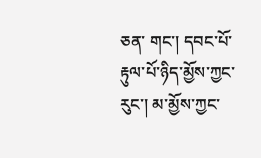ཅན་ གང་། དབང་པོ་རྟུལ་པོ་ཉིད་མྱོས་ཀྱང་རུང་། མ་མྱོས་ཀྱང་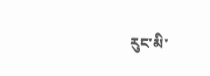རུང་མི་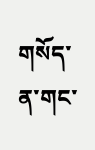གསོད་ན་གང་